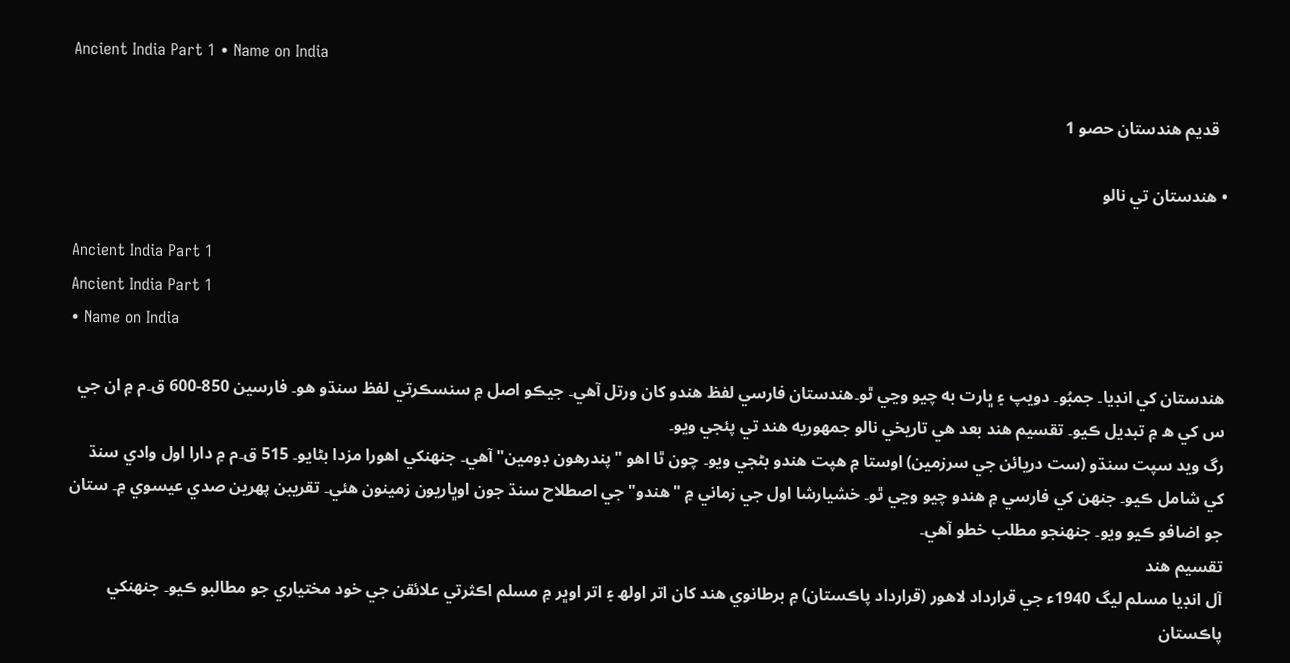Ancient India Part 1 • Name on India

  قديم هندستان حصو 1

• هندستان تي نالو

Ancient India Part 1
Ancient India Part 1
• Name on India

هندستان کي انڊيا۔ جمبُو۔ دويپ ۽ ڀارت به چيو وڃي ٿو۔هندستان فارسي لفظ هندو کان ورتل آهي۔ جيڪو اصل ۾ سنسڪرتي لفظ سنڌو هو۔ فارسين 850-600 ق۔م ۾ ان جي س کي ھ ۾ تبديل ڪيو۔ تقسيم هند بعد هي تاريخي نالو جمهوريه هند تي پئجي ويو۔
رگ ويد سپت سنڌو (ست دريائن جي سرزمين) اوستا ۾ هپت هندو بڻجي ويو۔ چون ٿا اهو "پندرهون ڊومين" آهي۔ جنهنکي اهورا مزدا بڻايو۔ 515 ق۔م ۾ دارا اول وادي سنڌ کي شامل ڪيو۔ جنهن کي فارسي ۾ هندو چيو وڃي ٿو۔ خشيارشا اول جي زماني ۾ "هندو" جي اصطلاح سنڌ جون اوڀاريون زمينون هئي۔ تقريبن پهرين صدي عيسوي ۾۔ ستان جو اضافو ڪيو ويو۔ جنهنجو مطلب خطو آهي۔
تقسيم هند
آل انڊيا مسلم ليگ 1940ء جي قرارداد لاهور (قرارداد پاڪستان) ۾ برطانوي هند کان اتر اولھ ۽ اتر اوڀر ۾ مسلم اڪثرتي علائقن جي خود مختياري جو مطالبو ڪيو۔ جنهنکي پاڪستان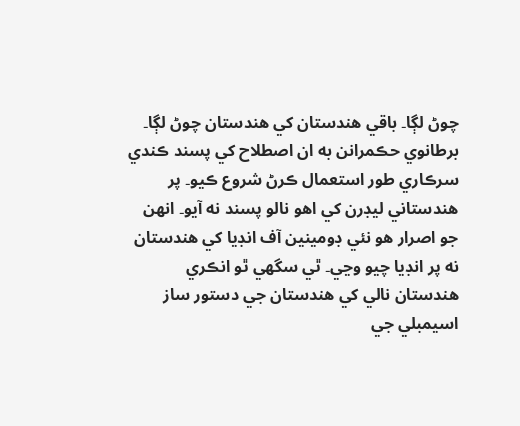چوڻ لڳا۔ باقي هندستان کي هندستان چوڻ لڳا۔ برطانوي حڪمرانن به ان اصطلاح کي پسند ڪندي سرڪاري طور استعمال ڪرڻ شروع ڪيو۔ پر هندستاني ليڊرن کي اهو نالو پسند نه آيو۔ انهن جو اصرار هو نئي ڊومينين آف انڊيا کي هندستان نه پر انڊيا چيو وڃي۔ ٿي سگھي ٿو انڪري هندستان نالي کي هندستان جي دستور ساز اسيمبلي جي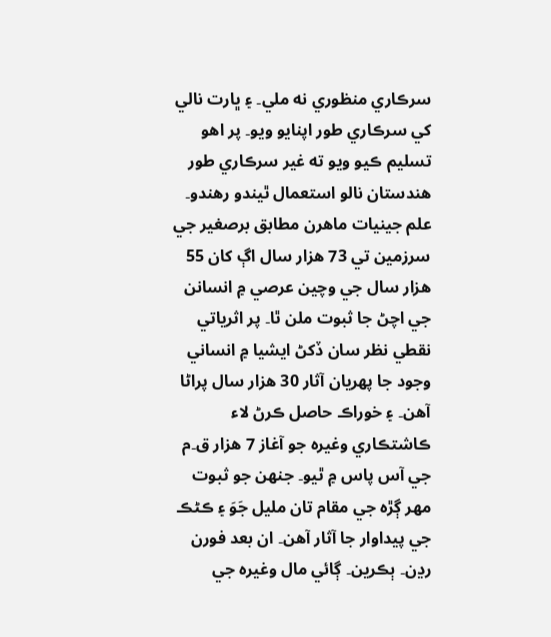سرڪاري منظوري نه ملي۔ ۽ ڀارت نالي کي سرڪاري طور اپنايو ويو۔ پر اهو تسليم ڪيو ويو ته غير سرڪاري طور هندستان نالو استعمال ٿيندو رهندو۔
علم جينيات ماهرن مطابق برصغير جي سرزمين تي 73 هزار سال اڳ کان 55 هزار سال جي وچين عرصي ۾ انسانن جي اچڻ جا ثبوت ملن ٿا۔ پر اثرياتي نقطي نظر سان ڏکڻ ايشيا ۾ انساني وجود جا پهريان آثار 30 هزار سال پراڻا آهن۔ ۽ خوراڪ حاصل ڪرڻ لاء ڪاشتڪاري وغيره جو آغاز 7 هزار ق۔م جي آس پاس ۾ ٿيو۔ جنهن جو ثبوت مهر ڳڙه جي مقام تان مليل جَوَ ۽ ڪڻڪ جي پيداوار جا آثار آهن۔ ان بعد فورن رڍن۔ ٻڪرين۔ ڳائي مال وغيره جي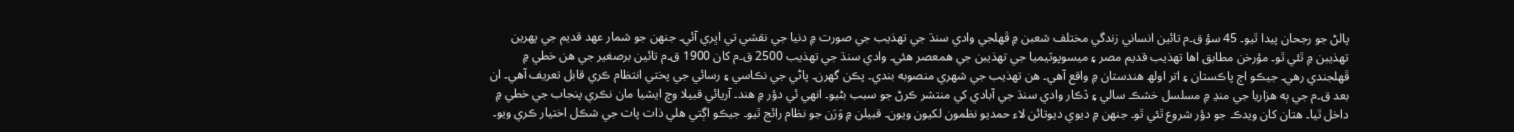پالڻ جو رجحان پيدا ٿيو۔ 45 سؤ ق۔م تائين انساني زندگي مختلف شعبن ۾ ڦهلجي وادي سنڌ جي تهذيب جي صورت ۾ دنيا جي نقشي تي اڀري آئي۔ جنهن جو شمار عهد قديم جي پهرين تهذيبن ۾ ٿئي ٿو۔ مؤرخن مطابق اها تهذيب قديم مصر ۽ ميسوپوٽيميا جي تهذيبن جي همعصر هئي۔ وادي سنڌ جي تهذيب 2500 ق۔م کان 1900 ق۔م تائين برصغير جي هن خطي ۾ ڦهلجندي رهي۔ جيڪو اڄ پاڪستان ۽ اتر اولھ هندستان ۾ واقع آهي۔ هن تهذيب جي شهري منصوبه بندي۔ پڪن گھرن۔ پاڻي جي نڪاسي ۽ رسائي جي پختي انتظام ڪري قابل تعريف آهي۔ ان بعد ق۔م جي ٻه هزاريا جي منڍ ۾ مسلسل خشڪ سالي ۽ ڏڪار وادي سنڌ جي آبادي کي منتشر ڪرڻ جو سبب بڻيو۔ انهي ئي دؤر ۾ هند۔ آريائي قبيلا وچ ايشيا مان نڪري پنجاب جي خطي ۾ داخل ٿيا۔ هتان کان ويدڪ جو دؤر شروع ٿئي ٿو۔ جنهن ۾ ديوي ديوتائن لاء حمديو نظمون لکيون ويون۔ قبيلن ۾ وَرَن جو نظام رائج ٿيو۔ جيڪو اڳتي هلي ذات پات جي شڪل اختيار ڪري ويو۔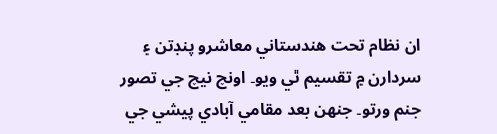ان نظام تحت هندستاني معاشرو پنڊتن ۽ سردارن ۾ تقسيم ٿي ويو۔ اونچ نيچ جي تصور جنم ورتو۔ جنهن بعد مقامي آبادي پيشي جي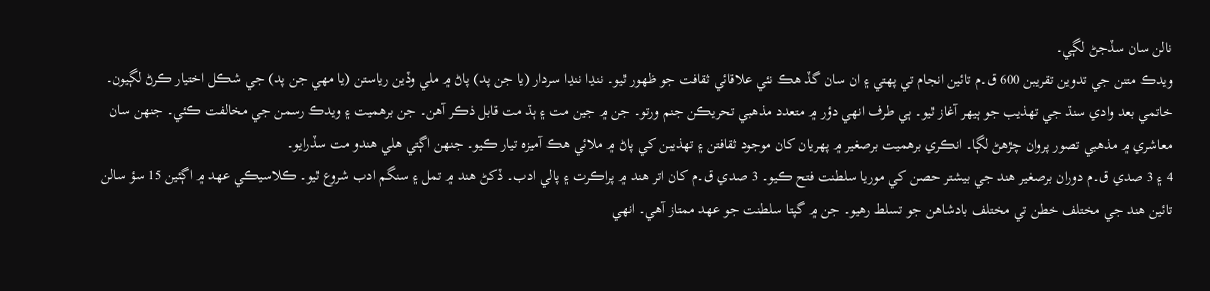نالن سان سڏجڻ لڳي۔
ويدڪ متنن جي تدوين تقريبن 600 ق۔م تائين انجام تي پهتي ۽ ان سان گڏ هڪ نئي علاقائي ثقافت جو ظهور ٿيو۔ ننڍا ننڍا سردار (يا جن پد) پاڻ ۾ ملي وڏين رياستن (يا مهي جن پد) جي شڪل اختيار ڪرڻ لڳيون۔ خاتمي بعد وادي سنڌ جي تهذيب جو ٻيهر آغاز ٿيو۔ ٻي طرف انهي دؤر ۾ متعدد مذهبي تحريڪن جنم ورتو۔ جن ۾ جين مت ۽ ٻڌ مت قابل ذڪر آهن۔ جن برهميت ۽ ويدڪ رسمن جي مخالفت ڪئي۔ جنهن سان معاشري ۾ مذهبي تصور پروان چڙهڻ لڳا۔ انڪري برهميت برصغير ۾ پهريان کان موجود ثقافتن ۽ تهذيبن کي پاڻ ۾ ملائي هڪ آميزه تيار ڪيو۔ جنهن اڳتي هلي هندو مت سڏرايو۔
4 ۽ 3 صدي ق۔م دوران برصغير هند جي بيشتر حصن کي موريا سلطنت فتح ڪيو۔ 3 صدي ق۔م کان اتر هند ۾ پراڪرت ۽ پالي ادب۔ ڏکڻ هند ۾ تمل ۽ سنگم ادب شروع ٿيو۔ ڪلاسيڪي عهد ۾ اڳئين 15 سؤ سالن تائين هند جي مختلف خطن تي مختلف بادشاهن جو تسلط رهيو۔ جن ۾ گپتا سلطنت جو عهد ممتاز آهي۔ انهي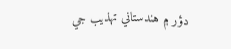دؤر ۾ هندستاني تهذيب جي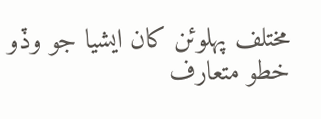مختلف پهلوئن کان ايشيا جو وڏو خطو متعارف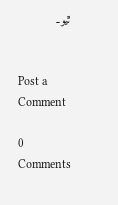ٿيو۔


Post a Comment

0 Comments